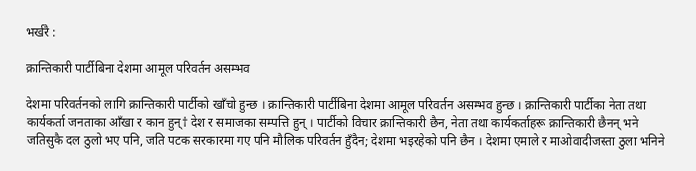भर्खरै :

क्रान्तिकारी पार्टीबिना देशमा आमूल परिवर्तन असम्भव

देशमा परिवर्तनको लागि क्रान्तिकारी पार्टीको खाँचो हुन्छ । क्रान्तिकारी पार्टीबिना देशमा आमूल परिवर्तन असम्भव हुन्छ । क्रान्तिकारी पार्टीका नेता तथा कार्यकर्ता जनताका आँखा र कान हुन्† देश र समाजका सम्पत्ति हुन् । पार्टीको विचार क्रान्तिकारी छैन, नेता तथा कार्यकर्ताहरू क्रान्तिकारी छैनन् भने जतिसुकै दल ठुलो भए पनि, जति पटक सरकारमा गए पनि मौलिक परिवर्तन हुँदैन; देशमा भइरहेको पनि छैन । देशमा एमाले र माओवादीजस्ता ठुला भनिने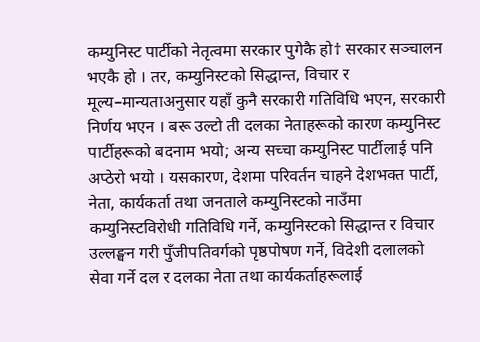कम्युनिस्ट पार्टीको नेतृत्वमा सरकार पुगेकै हो† सरकार सञ्चालन भएकै हो । तर, कम्युनिस्टको सिद्धान्त, विचार र मूल्य–मान्यताअनुसार यहाँ कुनै सरकारी गतिविधि भएन, सरकारी निर्णय भएन । बरू उल्टो ती दलका नेताहरूको कारण कम्युनिस्ट पार्टीहरूको बदनाम भयो; अन्य सच्चा कम्युनिस्ट पार्टीलाई पनि अप्ठेरो भयो । यसकारण, देशमा परिवर्तन चाहने देशभक्त पार्टी, नेता, कार्यकर्ता तथा जनताले कम्युनिस्टको नाउँमा कम्युनिस्टविरोधी गतिविधि गर्ने, कम्युनिस्टको सिद्धान्त र विचार उल्लङ्घन गरी पुँजीपतिवर्गको पृष्ठपोषण गर्ने, विदेशी दलालको सेवा गर्ने दल र दलका नेता तथा कार्यकर्ताहरूलाई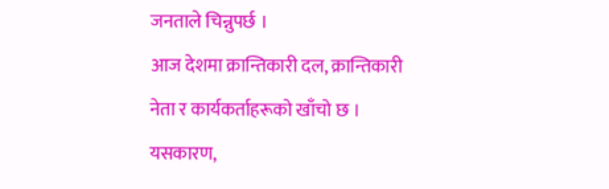जनताले चिन्नुपर्छ ।
आज देशमा क्रान्तिकारी दल, क्रान्तिकारी नेता र कार्यकर्ताहरूको खाँचो छ । यसकारण,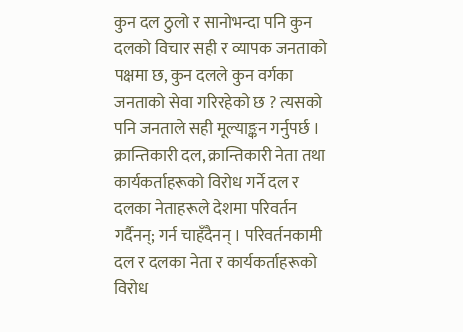कुन दल ठुलो र सानोभन्दा पनि कुन दलको विचार सही र व्यापक जनताको पक्षमा छ, कुन दलले कुन वर्गका जनताको सेवा गरिरहेको छ ? त्यसको पनि जनताले सही मूल्याङ्कन गर्नुपर्छ । क्रान्तिकारी दल, क्रान्तिकारी नेता तथा कार्यकर्ताहरूको विरोध गर्ने दल र दलका नेताहरूले देशमा परिवर्तन गर्दैनन्; गर्न चाहँदैनन् । परिवर्तनकामी दल र दलका नेता र कार्यकर्ताहरूको विरोध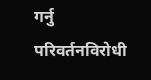गर्नु परिवर्तनविरोधी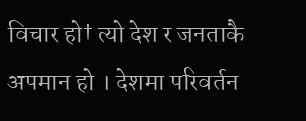विचार हो† त्यो देश र जनताकै अपमान हो । देशमा परिवर्तन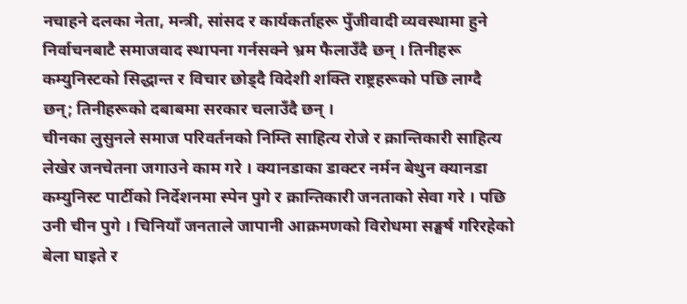नचाहने दलका नेता, मन्त्री, सांसद र कार्यकर्ताहरू पुँजीवादी व्यवस्थामा हुने निर्वाचनबाटै समाजवाद स्थापना गर्नसक्ने भ्रम फैलाउँदै छन् । तिनीहरू कम्युनिस्टको सिद्धान्त र विचार छोड्दै विदेशी शक्ति राष्ट्रहरूको पछि लाग्दै छन्; तिनीहरूको दबाबमा सरकार चलाउँदै छन् ।
चीनका लुसुनले समाज परिवर्तनको निम्ति साहित्य रोजे र क्रान्तिकारी साहित्य लेखेर जनचेतना जगाउने काम गरे । क्यानडाका डाक्टर नर्मन बेथुन क्यानडा कम्युनिस्ट पार्टीको निर्देशनमा स्पेन पुगे र क्रान्तिकारी जनताको सेवा गरे । पछि उनी चीन पुगे । चिनियाँ जनताले जापानी आक्रमणको विरोधमा सङ्घर्ष गरिरहेको बेला घाइते र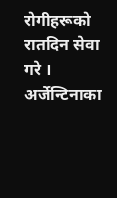रोगीहरूको रातदिन सेवा गरे । अर्जेन्टिनाका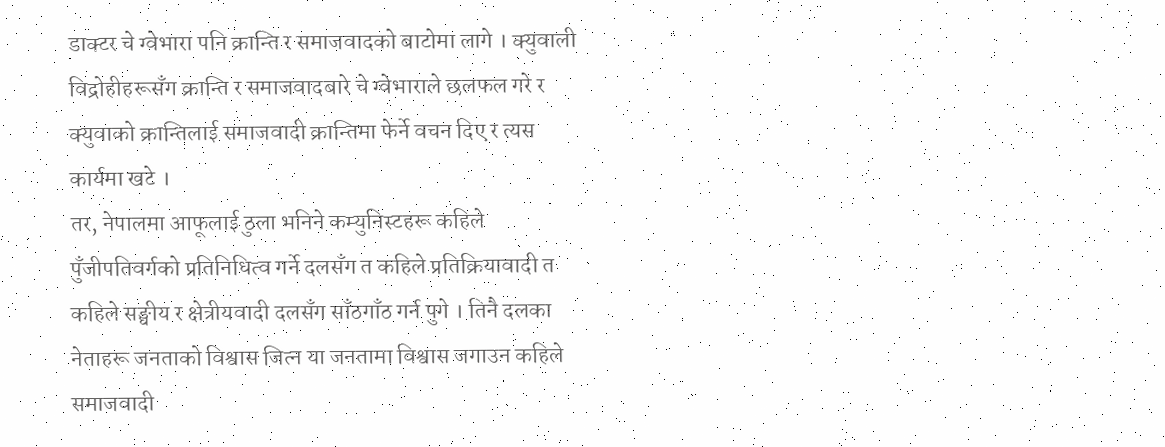डाक्टर चे ग्वेभारा पनि क्रान्ति र समाजवादको बाटोमा लागे । क्युवाली विद्रोहीहरूसँग क्रान्ति र समाजवादबारे चे ग्वेभाराले छलफल गरे र क्युवाको क्रान्तिलाई समाजवादी क्रान्तिमा फेर्ने वचन दिए र त्यस कार्यमा खटे ।
तर, नेपालमा आफूलाई ठुला भनिने कम्युनिस्टहरू कहिले पुँजीपतिवर्गको प्रतिनिधित्व गर्ने दलसँग त कहिले प्रतिक्रियावादी त कहिले सङ्घीय र क्षेत्रीयवादी दलसँग साँठगाँठ गर्न पुगे । तिनै दलका नेताहरू जनताको विश्वास जित्न या जनतामा विश्वास जगाउन कहिले समाजवादी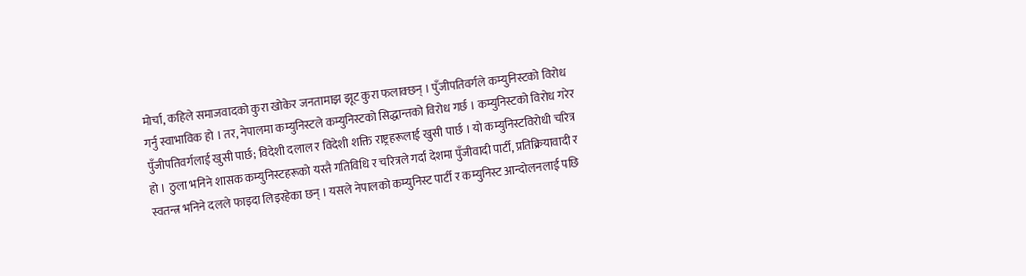मोर्चा, कहिले समाजवादको कुरा खोकेर जनतामाझ झूट कुरा फलाक्छन् । पुँजीपतिवर्गले कम्युनिस्टको विरोध गर्नु स्वाभाविक हो । तर, नेपालमा कम्युनिस्टले कम्युनिस्टको सिद्धान्तको विरोध गर्छ । कम्युनिस्टको विरोध गरेर पुँजीपतिवर्गलाई खुसी पार्छ; विदेशी दलाल र विदेशी शक्ति राष्ट्रहरूलाई खुसी पार्छ । यो कम्युनिस्टविरोधी चरित्र हो । ठुला भनिने शासक कम्युनिस्टहरूको यस्तै गतिविधि र चरित्रले गर्दा देशमा पुँजीवादी पार्टी, प्रतिक्रियावादी र स्वतन्त्र भनिने दलले फाइदा लिइरहेका छन् । यसले नेपालको कम्युनिस्ट पार्टी र कम्युनिस्ट आन्दोलनलाई पछि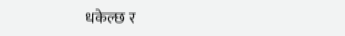धकेल्छ र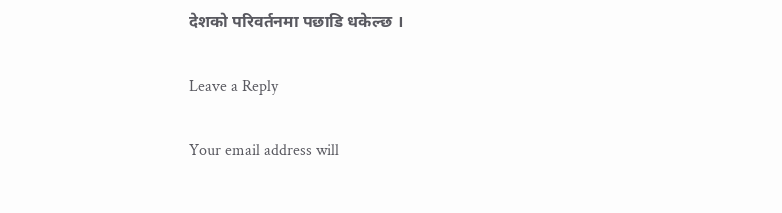देशको परिवर्तनमा पछाडि धकेल्छ ।

Leave a Reply

Your email address will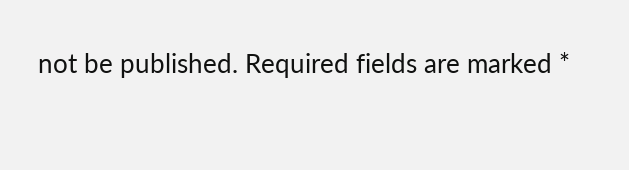not be published. Required fields are marked *